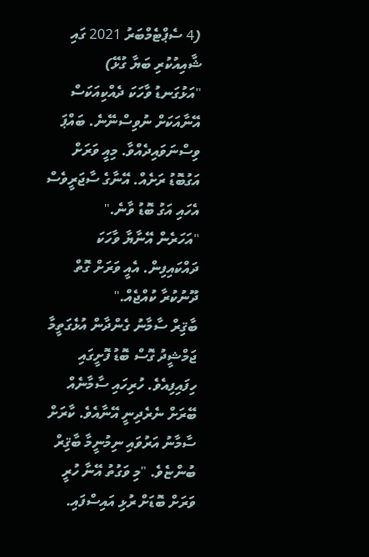(4 ސެޕްޓެމްބަރު 2021 ގައި ޝާއިއުކުރި ބަޔާ ގުޅޭ)
"އަޅުގަނޑު ވާހަކަ ދެއްކިއަކަސް އޭނާއަކަށް ނުވިސްނޭނެ. ބައްޕަ ވިސްނަވައިދެއްވާ. މިއީ ވަރަށް އަގުބޮޑު ރަށެއް. އޭނާގެ ސާޖަރީވެސް އެހައި އަގު ބޮޑު ވާނެ."
"އަހަރެން އޭނާޔާ ވާހަކަ ދައްކައިފިން. އެއީ ވަރަށް ގޮތް ދޫނުކުރާ ކުއްޖެއް."
ބާޤިރް ސާމާނު ގެންދާން އުޅެގަތީމާ ޖަމްޝީދު ގޮސް ބޮޑު ފޮށީގައި ހިފައިފިއެވެ. ހުރިހައި ސާމާނެއް ބޭރަށް ނެރެދިނީ އޭނާއެވެ. ކާރަށް ސާމާނު އަރުވައި ނިމުނީމާ ބާޤިރް ބުންޏެވެ. "މި ވަގުތު އޭނާ ހުރީ ވަރަށް ބޮޑަށް ރުޅި އައިސްފައި.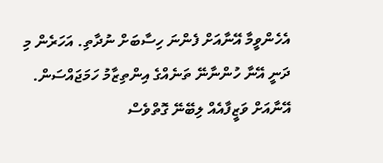އެހެންވީމާ އޭނާއަށް ފެންނަ ހިސާބަށް ނުދާތި. އަހަރެން މި ދަނީ އޭނާ ހުންނާނޭ ތަނެއްގެ އިންތިޒާމު ހަމަޖައްސަން. އޭނާއަށް ވަޒީފާއެއް ލިބޭނޭ ގޮތްވެސް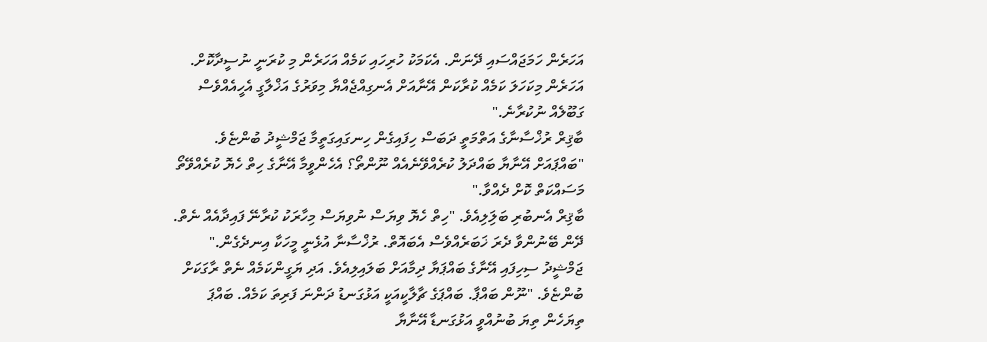އަހަރެން ހަމަޖައްސައި ދޭނަން. އެކަމަކު ހުރިހައި ކަމެއް އަހަރެން މި ކުރަނީ ނުސީދާކޮށް. އަހަރެން މިކަހަލަ ކަމެއް ކުރާކަން އޭނާއަށް އެނގިއްޖެއްޔާ މިވަރުގެ އަޚްލާގީ އެހީއެއްވެސް ގަބޫލެއް ނުކުރާނެ."
ބާޤިރް ރުޚްސާނާގެ އަތްމަތީ ދަބަސް ހިފައިގެން ހިނގައިގަތީމާ ޖަމްޝީދު ބުންޏެވެ. "ބައްޕައަށް އޭނާޔާ ބައްދަލު ކުރެއްވޭނެއެއް ނޫންތޯ؟ އެހެންވީމާ އޭނާގެ ހިތް ހެޔޮ ކުރެއްވޭތޯ މަސައްކަތް ކޮށް ދެއްވާ."
ބާޤިރް އެނބުރި ބަލަިލިއެވެ. "ހިތް ހެޔޮ ވިޔަސް ނުވިޔަސް މިހާރަކު ކުރާނޭ ފައިދާއެއް ނެތް. ދޭން ބޭނުންވާ ދެރަ ޚަބަރެއްވެސް އެބައޮތް. ރުޚްސާނާ އުޅެނީ މީހަކާ އިނދެގެން."
ޖަމްޝީދު ސިހިފައި އޭނާގެ ބައްޕަޔާ ދިމާއަށް ބަލައިލިއެވެ. އަދި ޔަގީންކަމެއް ނެތް ރާގަކަށް ބުންޏެވެ. "ނޫން ބައްޕާ. ބައްޕަގެ ޗާލާކީއަކީ އަޅުގަނޑު ދަންނަ ފަރިތަ ކަމެއް. ބައްޕަ ތިޔަހެން ތިޔަ ބުނުއްވީ އަޅުގަނޑާ އޭނާޔާ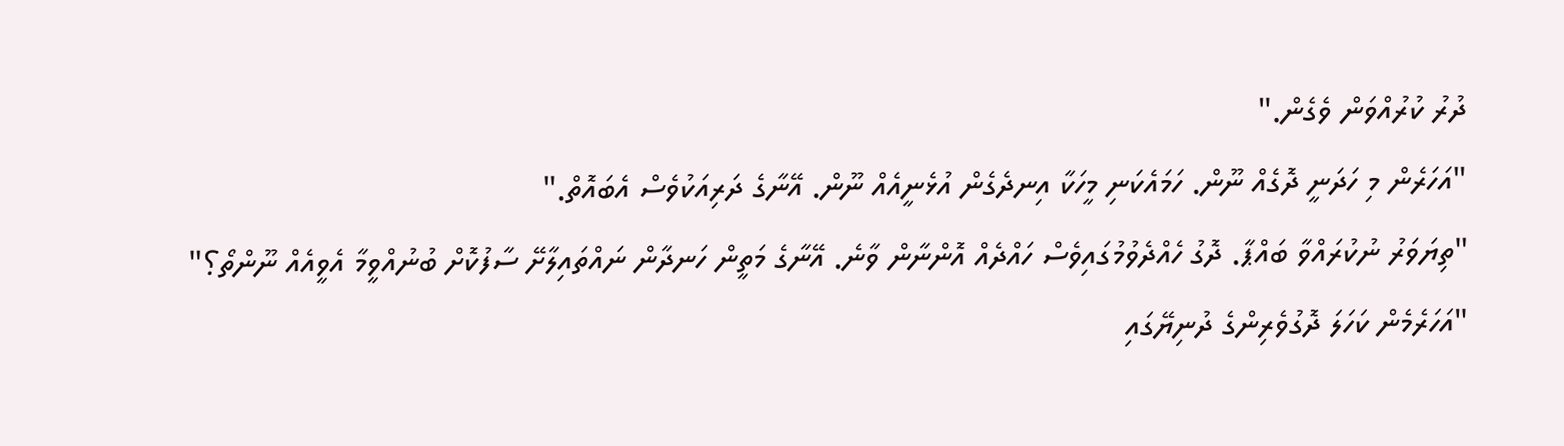ދުރު ކުރުއްވަން ވެގެން."
"އަހަރެން މި ހަދަނީ ދޮގެއް ނޫން. ހަމައެކަނި މީހަކާ އިނދެގެން އުޅެނީއެއް ނޫން. އޭނާގެ ދަރިއަކުވެސް އެބައޮތް."
"ތިޔަވަރު ނުކުރައްވާ ބައްޕާ. ދޮގު ހެއްދެވުމުގައިވެސް ހައްދެއް އޮންނާން ވާނެ. އޭނާގެ މަތީން ހަނދާން ނައްތައިލާށޭ ސާފުކޮށް ބުނުއްވީމާ އެވީއެއް ނޫންތޯ؟"
"އަހަރެމެން ކަހަލަ ދޮގުވެރިންގެ ދުނިޔޭގައި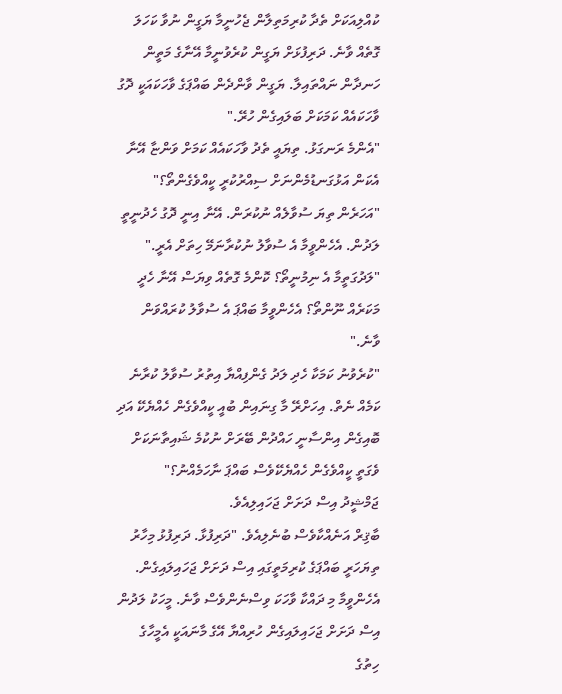ކުއްލިއަކަށް ތެދާ ކުރިމަތިލާން ޖެހުނީމާ ޔަގީން ނުވާ ކަހަލަ ގޮތެއް ވާނެ. ދަރިފުޅަށް ޔަގީން ކުރެވުނީމާ އޭނާގެ މަތީން ހަނދާން ނައްތައިލާ. ޔަގީން ވާންދެން ބައްޕަގެ ވާހަކައަކީ ދޮގު ވާހަކައެއް ކަމަކަށް ބަލައިގެން ހުރޭ."
"އެންމެ ރަނގަޅު. ތިޔައީ ތެދު ވާހަކައެއް ކަމަށް ވަންޏާ އޭނާ އެކަން އަޅުގަނޑުމެންނަށް ސިއްރުކުރީ ކީއްވެގެންތޯ؟"
"އަހަރެން ތިޔަ ސުވާލެއް ނުކުރަން. އޭނާ އިނީ ދޮގު ހެދުނީތީ ލަދުން. އެހެންވީމާ އެ ސުވާލު ނުކުރާނަމޭ ހިތަށް އެރީ."
"ލަދުގަތީމާ އެ ނިމުނީތޯ؟ ކޮންމެ ގޮތެއް ވިޔަސް އޭނާ ހެދީ މަކަރެއް ނޫންތޯ؟ އެހެންވީމާ ބައްޕަ އެ ސުވާލު ކުރައްވަން ވާނެ."
"ކުރެވުނު ކަމަކާ ހެދި ލަދު ގެންފިއްޔާ އިތުރު ސުވާލު ކުރާނެ ކަމެއް ނެތް. އިހަށްރޭ މާ ގިނައިން ބުއީ ކީއްވެގެން ހެއްޔެކޭ އަދި ބޮއިގެން އިންސާނީ ހައްދުން ބޭރަށް ނުކުމެ ޝައިތާނަކަށް ވެގަތީ ކީއްވެގެން ހެއްޔެކޭވެސް ބައްޕަ ނާހަމެއްނު؟"
ޖަމްޝީދު އިސް ދަށަށް ޖަހައިލިއެވެ.
ބާޤިރް އަނެއްކާވެސް ބުނެލިއެވެ. "ދަރިފުޅާ. ދަރިފުޅު މިހާރު ތިޔަހަރީ ބައްޕަގެ ކުރިމަތީގައި އިސް ދަށަށް ޖަހައިލައިގެން. އެހެންވީމާ މި ދައްކާ ވާހަކަ ވިސްނެންވެސް ވާނެ. މީހަކު ލަދުން އިސް ދަށަށް ޖަހައިލައިގެން ހުރިއްޔާ އޭގެ މާނައަކީ އެމީހާގެ ހިތުގެ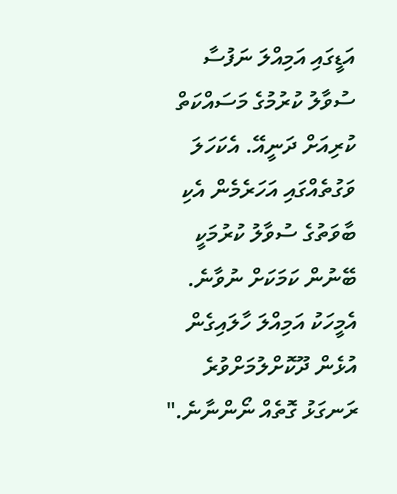އަޑީގައި އަމިއްލަ ނަފުސާ ސުވާލު ކުރުމުގެ މަސައްކަތް ކުރިއަށް ދަނީއޭ. އެކަހަލަ ވަގުތެއްގައި އަހަރެމެން އެކި ބާވަތުގެ ސުވާލު ކުރުމަކީ ބޭނުން ކަމަކަށް ނުވާނެ. އެމީހަކު އަމިއްލަ ހާލައިގެން އުޅެން ދޫކޮށްލުމަށްވުރެ ރަނގަޅު ގޮތެއް ނޯންނާނެ."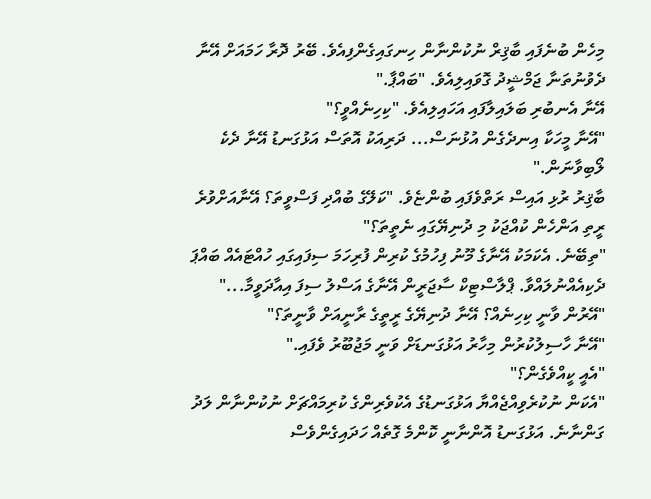މިހެން ބުނެފައި ބާޤިރް ނުކުންނާން ހިނގައިގެންފިއެވެ. ބޭރު ދޮރާ ހަމައަށް އޭނާ ދެވުނުތަނާ ޖަމްޝީދު ގޮވައިލިއެވެ. "ބައްޕާ."
އޭނާ އެނބުރި ބަލައިލާފައި އަހައިލިއެވެ. "ކިހިނެއްވީ؟"
"އޭނާ މީހަކާ އިނދެގެން އުޅުނަސް... ދަރިއަކު އޮތަސް އަޅުގަނޑު އޭނާ ދެކެ ލޯބިވާނަން."
ބާޤިރު ރުޅި އައިސް ރަތްވެފައި ބުންޏެވެ. "ކަލޭގެ ބުއްދި ފަސްވީތަ؟ އޭނާއަށްވުރެ ރީތި އަންހެން ކުއްޖަކު މި ދުނިޔޭގައި ނެތީތަ؟"
"ތިބޭނެ. އެކަމަކު އޭނާގެ މޫނު ފިހުމުގެ ކުރިން ފުރިހަމަ ސިފައިގައި ހުއްޓައެއް ބައްޕަ ދެކިއެއްނުލައްވާ. ޕްލާސްޓިކް ސާޖަރީން އޭނާގެ އަސްލު ސިފަ އިއާދަވީމާ..."
"އޭރުން ވާނީ ކިހިނެއް؟ އޭނާ ދުނިޔޭގެ ރީތީގެ ރާނީއަށް ވާނީތަ؟"
"އޭނާ ހާސިލުކުރުން މިހާރު އަޅުގަނޑަށް ވަނީ މަޖުބޫރު ވެފައި."
"އެއީ ކީއްވެގެން؟"
"އެކަން ނުކުރެވިއްޖެއްޔާ އަޅުގަނޑުގެ އެކުވެރިންގެ ކުރިމައްޗަށް ނުކުންނާން ލަދު ގަންނާނެ. އަޅުގަނޑު އޮންނާނީ ކޮންމެ ގޮތެއް ހަދައިގެންވެސް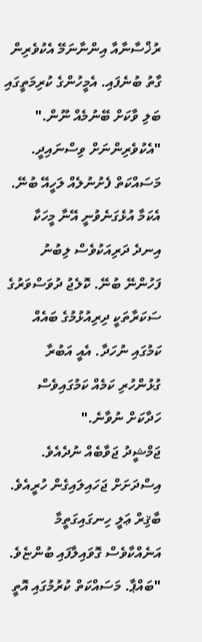ރުޚްސާނާއާ އިންނާނަމޭ އެކުވެރިން ގާތު ބުނެފައި. އެމީހުންގެ ކުރިމަތީގައި ބަލި ވާކަށް ބޭނުމެއް ނޫން."
"އެކުވެރިންނަށް ވިސްނައިދީ. މަސައްކަތް ފެށުނުލެއް ލަހީއޭ ބުނޭ. އެކަމާ އުޅެގަނެވުނީ އޭނާ މީހަކާ އިނދެ ދަރިއަކުވެސް ލިބުނު ފަހުންނޭ ބުނޭ. ކޮލެޖު ދުވަސްވަރުގެ ސަކަރާތަކީ ދިރިއުޅުމުގެ ބައެއް ކަމުގައި ނުހަދާ. އެއީ އަބުރާ ގުޅުންހުރި ކަމެއް ކަމުގައިވެސް ހަދާކަށް ނުވާނެ."
ޖަމްޝީދު ޖަވާބެއް ނުދެއެވެ. އިސްދަށަށް ޖަހައިލައިގެން ހުރީއެވެ. ބާޤިރް ޢަލީ ހިނގައިގަތީމާ އަނެއްކާވެސް ގޮވައިލާފައި ބުންޏެވެ. "ބައްޕާ. މަސައްކަތް ކުރުމުގައި އޮތީ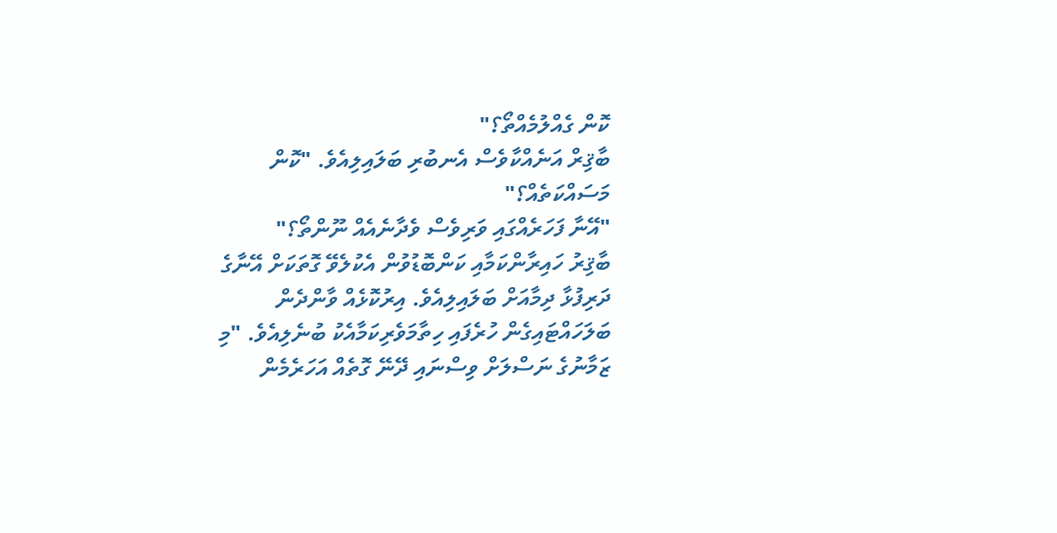ކޮން ގެއްލުމެއްތޯ؟"
ބާޤިރް އަނެއްކާވެސް އެނބުރި ބަލައިލިއެވެ. "ކޮން މަސައްކަތެއް؟"
"އޭނާ ފަހަރެއްގައި ވަރިވެސް ވެދާނެއެއް ނޫންތޯ؟"
ބާޤިރު ހައިރާންކަމާއި ކަންބޮޑުވުން އެކުލެވޭ ގޮތަކަށް އޭނާގެ ދަރިފުޅާ ދިމާއަށް ބަލައިލިއެވެ. އިރުކޮޅެއް ވާންދެން ބަލަހައްޓައިގެން ހުރެފައި ހިތާމަވެރިކަމާއެކު ބުނެލިއެވެ. "މި ޒަމާނުގެ ނަސްލަށް ވިސްނައި ދޭނޭ ގޮތެއް އަހަރެމެން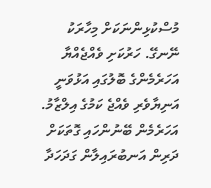މުސްކުޅިންނަކަށް މިހާރަކު ނޭނގޭ. ހަރުކަށި ވެއްޖެއްޔާ އަހަރެމެންގެ ބޮލުގައި އަޅުވަނީ އަނިޔާވެރި ވެއްޖެ ކަމުގެ އިލްޒާމު. އަހަރެމެން ބޭނުންހައި ގޮތަކަށް ދަރިން އަނބުރައިލާން ގަދަހަދާ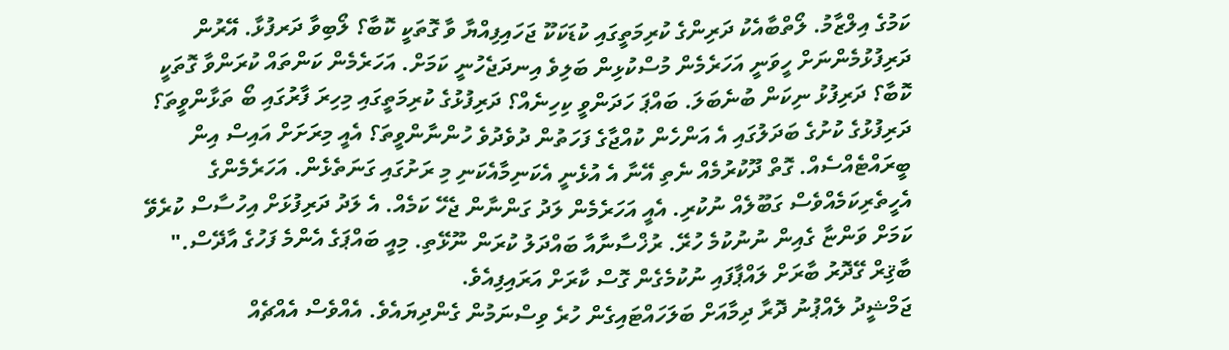ކަމުގެ އިލްޒާމު. ލޯތްބާއެކު ދަރިންގެ ކުރިމަތީގައި ކުޑަކަކޫ ޖަހައިފިއްޔާ ވާ ގޮތަކީ ކޮބާ؟ ލޯބިވާ ދަރފުޅާ. އޭރުން ދަރިފުޅުމެންނަށް ހީވަނީ އަހަރެމެން މުސްކުޅިން ބަލިވެ އިނދަޖެހުނީ ކަމަށް. އަހަރެމެން ކަންތައް ކުރަންވާ ގޮތަކީ ކޮބާ؟ ދަރިފުޅު ނިކަން ބުނެބަލަ. ބައްޕަ ހަދަންވީ ކިހިނެއް؟ ދަރިފުޅުގެ ކުރިމަތީގައި މިހިރަ ފާރުގައި ބޯ ތަޅާންވީތަ؟ ދަރިފުޅުގެ ކުށުގެ ބަދަލުގައި އެ އަންހެން ކުއްޖާގެ ފަހަތުން ދުވެދުވެ ހުންނާންވީތަ؟ އެއީ މިރަށަށް އައިސް އިން ބީރައްޓެއްސެއް. ގޮތް ދޫކުރުމެއް ނެތި އޭނާ އެ އުޅެނީ އެކަނިމާއެކަނި މި ރަށުގައި ގަނަތެޅެން. އަހަރެމެންގެ އެހީތެރިކަމެއްވެސް ގަބޫލެއް ނުކުރި. އެއީ އަހަރެމެން ލަދު ގަންނާން ޖެހޭ ކަމެއް. އެ ލަދު ދަރިފުޅަށް އިހުސާސް ކުރެވޭ ކަމަށް ވަންޏާ ގެއިން ނުނުކުމެ ހުރޭ. ރުޚްސާނާއާ ބައްދަލު ކުރަން ނޫޅޭތި. މިއީ ބައްޕަގެ އެންމެ ފަހުގެ އާދޭސް."
ބާޤިރް ގޭދޮރު ބާރަށް ލައްޕާފައި ނުކުމެގެން ގޮސް ކާރަށް އަރައިފިއެވެ.
ޖަމްޝީދު ލެއްޕުނު ދޮރާ ދިމާއަށް ބަލަހައްޓައިގެން ހުރެ ވިސްނަމުން ގެންދިޔައެވެ. އެއްވެސް އެއްޗެއް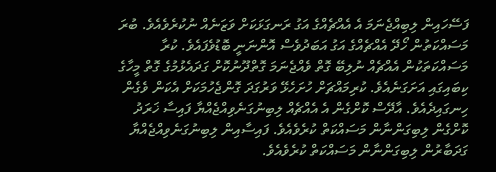ފަސޭހައިން ލިބިއްޖެނަމަ އެ އެއްޗެއްގެ އަގު ރަނގަޅަކަށް ވަޒަނެއް ނުކުރެވެއެވެ. ބުރަ މަސައްކަތުން ހޯދޭ އެއްޗެއްގެ އަގު އަބަދުވެސް އޮންނަނީ ބޮޑުވެފައެވެ. ކުރާ މަސައްކަތަކުން އެއްޗެއް ނުލިބޭ ގޮތް ވެއްޖެނަމަ ގޮތްދޫނުކޮށް ގަދައެޅުމުގެ ގޮތް މީހާގެ ކިބައިގައި އަށަގަނެއެވެ. ކުރިމައްޗަށް ހުށަހެޅޭ ވަރުގަދަ ގޮންޖެހުމަކަށް އެކަން ވެގެން ހިނގައިދެއެވެ. އާދޭސް ކޮށްގެން އެ އެއްޗެއް ލިބިނުގަނެވިއްޖެއްޔާ ފައިސާ ޚަރަދު ކޮށްގެން ލިބިގަންނާން މަސައްކަތް ކުރެވެއެވެ. ފައިސާއިން ލިބިނުގަނެވިއްޖެއްޔާ ގަދަބާރުން ލިބިގަންނާން މަސައްކަތް ކުރެވެއެވެ.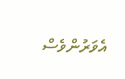އެވަރުންވެސް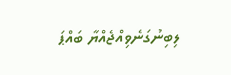ލިބިނުގަނެވިއްޖެއްޔާ ބައްޕަ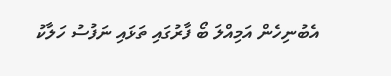އެބުނިހެން އަމިއްލަ ބޯ ފާރުގައި ތަޅައި ނަފުސު ހަލާކު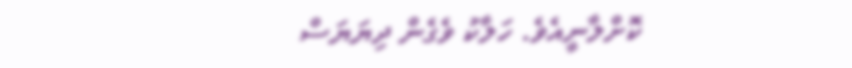ކޮށްލާނީއެވެ. ހަލާކު ވެގެން ދިޔަޔަސް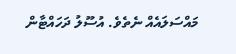މައްސަލައެއް ނެތެވެ. އުސޫލު ދަހައްޓާން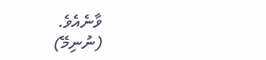ވާނެއެވެ.
(ނުނިމޭ)